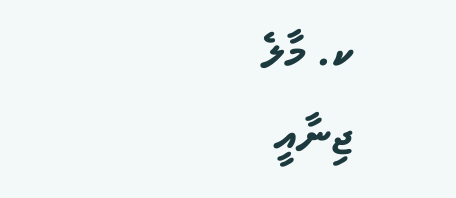ކ. މާލެ
ޖިނާއީ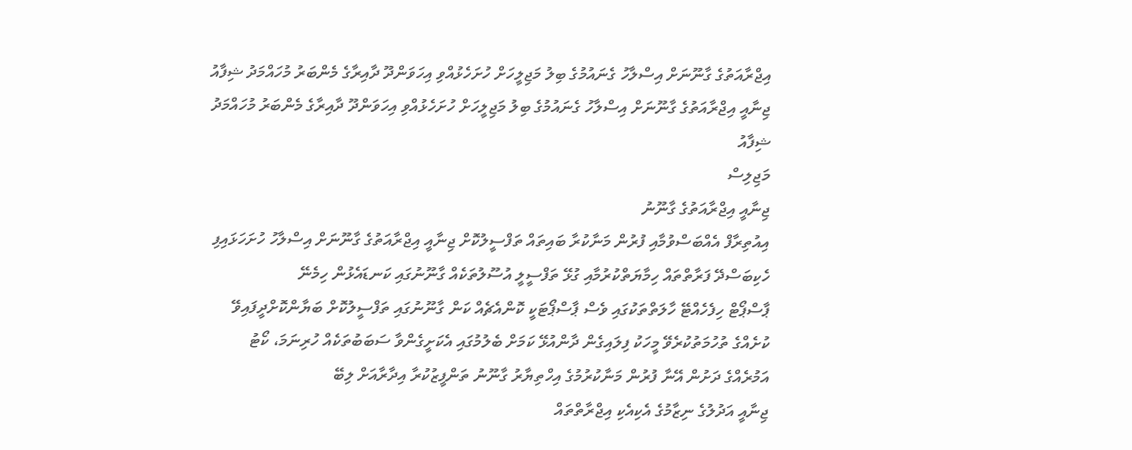އިޖްރާއަތުގެ ގާނޫނަށް އިސްލާހު ގެނައުމުގެ ބިލު މަޖިލީހަށް ހުށަހެޅުއްވި އިހަވަންދޫ ދާއިރާގެ މެންބަރު މުހައްމަދު ޝިފާއު
ޖިނާއީ އިޖްރާއަތުގެ ގާނޫނަށް އިސްލާހު ގެނައުމުގެ ބިލު މަޖިލީހަށް ހުށަހެޅުއްވި އިހަވަންދޫ ދާއިރާގެ މެންބަރު މުހައްމަދު ޝިފާއު
މަޖިލިސް
ޖިނާއީ އިޖްރާއަތުގެ ގާނޫނު
އިއުތިރާފް އެއްބަސްވުމާއި ފުރުން މަނާކުރާ ބައިތައް ތަފްސީލުކޮށް ޖިނާއީ އިޖްރާއަތުގެ ގާނޫނަށް އިސްލާހު ހުށަހަޅައިފި
ހެކިބަސްދޭ ފަރާތްތައް ހިމާޔަތްކުރުމާއި ގުޅޭ ތަފްސީލީ އުސޫލުތަކެއް ގާނޫނުގައި ކަނޑައެޅުން ހިމެނޭ
ޕާސްޕޯޓް ހިފެހެއްޓޭ ހާލަތްތަކުގައި ވެސް ޕާސްޕޯޓަކީ ކޮންއެޗެއް ކަން ގާނޫނުގައި ތަފްސީލުކޮށް ބަޔާންކޮށްދީފައިވޭ
ކުށެއްގެ ތުހުމަތުކުރެވޭ މީހަކު ފިލައިގެން ދާންއުޅޭ ކަމަށް ބެލުމުގައި އެކަށީގެންވާ ސަބަބުތަކެއް ހުރިނަމަ، ކޯޓު އަމުރެއްގެ ދަށުން އޭނާ ފުރުން މަނާކުރުމުގެ އިހްތިޔާރު ގާނޫނު ތަންފީޒުކުރާ އިދާރާއަށް ލިބޭ
ޖިނާއީ އަދުލުގެ ނިޒާމުގެ އެކިއެކި އިޖްރާތްތައް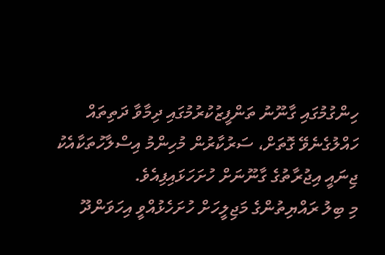ހިންގުމުގައި ގާނޫނު ތަންފީޒުކުރުމުގައި ދިމާވާ ދަތިތައް ހައްލުގެނެވޭ ގޮތަށް، ސަރުކާރުން މުހިންމު އިސްލާހުތަކާއެކު ޖިނައީ އިޖުރާތުގެ ގާނޫނަށް ހުށަހަޅައިފިއެވެ.
މި ބިލު ރައްޔިތުންގެ މަޖިލީހަށް ހުށަހެޅުއްވީ އިހަވަންދޫ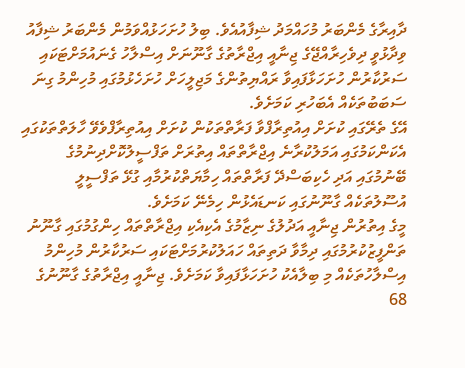ދާއިރާގެ މެންބަރު މުހައްމަދު ޝިފާއުއެވެ. ބިލު ހުށަހަޅުއްވަމުން މެންބަރު ޝިފާއު ވިދާޅުވީ ދިވެހިރާއްޖޭގެ ޖިނާއީ އިޖްރާތުގެ ގާނޫނަށް އިސްލާހު ގެނައުމަށްޓަކައި ސަރުކާރުން ހުށަހަޅާފައިވާ ރައްޔިތުންގެ މަޖިލީހަށް ހުށަހެޅުމުގައި މުހިންމު ގިނަ ސަބަބުތަކެއް އެބަހުރި ކަމަށެވެ.
އޭގެ ތެރޭގައި ކުށަށް އިއުތިރާފްވާ ފަރާތްތަކުން ކުށަށް އިއުތިރާފްވެވޭ ހާލަތްތަކުގައި އެކަންކަމުގައި އަމަލުކުރާނެ އިޖްރާތްތައް އިތުރަށް ތަފްސީލުކޮށްދިނުމުގެ ބޭނުމުގައި އަދި ހެކިބަސްދޭ ފަރާތްތައް ހިމާޔަތްކުރުމާއި ގުޅޭ ތަފްސީލީ އުސޫލުތަކެއް ގާނޫނުގައި ކަނޑައެޅުން ހިމެނޭ ކަމަށެވެ.
މީގެ އިތުރުން ޖިނާއީ އަދުލުގެ ނިޒާމުގެ އެކިއެކި އިޖްރާތްތައް ހިންގުމުގައި ގާނޫނު ތަންފީޒުކުރުމުގައި ދިމާވާ ދަތިތައް ހައަލުކުރުމަށްޓަކައި ސަރުކާރުން މުހިންމު އިސްލާހުތަކެއް މި ބިލާއެކު ހުށަހަޅާފައިވާ ކަމަށެވެ. ޖިނާއީ އިޖްރާތުގެ ގާނޫނުގެ 68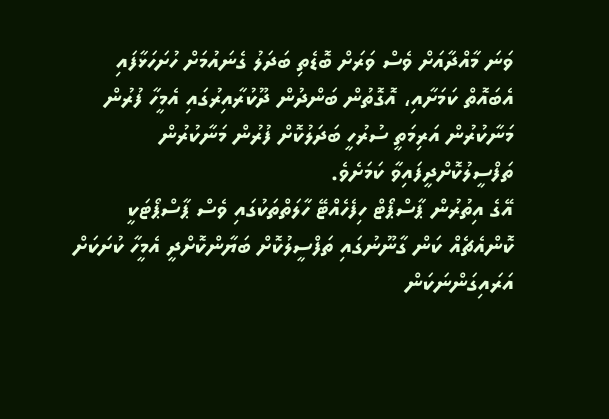ވަނަ މާއްދާއަށް ވެސް ވަރަށް ބޮޑެތި ބަދަލު ގެނައުމަށް ހުށަހަޅާފައި އެބައޮތް ކަމަށާއި، އޮގޮތުން ބަންދުން ދޫކުރާއިރުގައި އެމީހާ ފުރުން މަނާކުރުން އަރިމަތީ ސުރުހީ ބަދަލުކޮށް ފުރުން މަނާކުރުން ތަފްސީލުކޮށްދީފައިވާ ކަމަށެވެ.
އޭގެ އިތުރުން ޕާސްޕޯޓް ހިފެހެއްޓޭ ހާލަތްތަކުގައި ވެސް ޕާސްޕޯޓަކީ ކޮންއެޗެއް ކަން ގާނޫނުގައި ތަފްސީލުކޮށް ބަޔާންކޮށްދީ އެމީހާ ކުށަކަށް އަރައިގަންނަކަން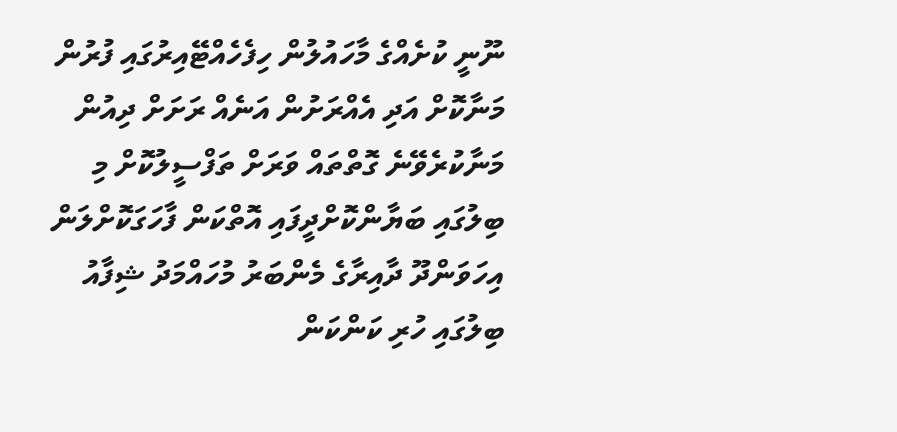ނޫނީ ކުށެއްގެ މާހައުލުން ހިފެހެއްޓޭއިރުގައި ފުރުން މަނާކޮށް އަދި އެއްރަށުން އަނެއް ރަށަށް ދިއުން މަނާކުރެވޭނެ ގޮތްތައް ވަރަށް ތަފްސީލުކޮށް މި ބިލުގައި ބަޔާންކޮށްދީފައި އޮތްކަން ފާހަގަކޮށްލަން
އިހަވަންދޫ ދާއިރާގެ މެންބަރު މުހައްމަދު ޝިފާއު
ބިލުގައި ހުރި ކަންކަން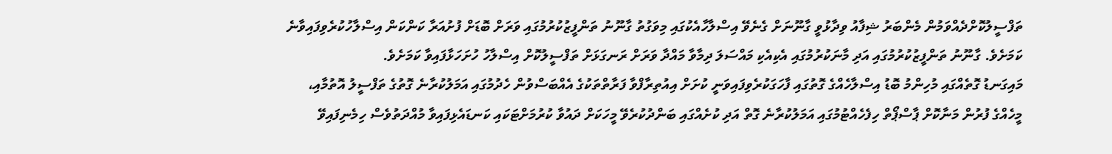ތަފްސީލުކޮށްދެއްވަމުން މެންބަރު ޝިފާއު ވިދާޅުވީ ގާނޫނަށް ގެނެވޭ އިސްލާހާއެކުގައި މިވަގުތު ގާނޫނު ތަންފީޒުކުރުމުގައި ވަރަށް ބޮޑަށް ފުށުއަރާ ކަންކަން އިސްލާހުކުރެވިފައިވާނެ ކަމަށެވެ. ގާނޫނު ތަންފީޒުކުރުމުގައި އަދި މާނަކުރުމުގައި އެކިއެކި މައްސަލަ ދިމާވާ މައްދާ ވަރަށް ރަނގަޅަށް ތަފްސީލުކޮށް އިސްލާހު ހުށަހަޅާފައިވާ ކަމަށެވެ.
މައިގަނޑު ގޮތެއްގައި މުހިންމު ބޮޑު އިސްލާހެއްގެ ގޮތުގައި ފާހަގަކުރެވިފައިވަނީ ކުށަށް އިއުތިރާފްވާ ފަރާތްތަކުގެ އެއްބަސްވުން ހެދުމުގައި އަމަލުކުރާނެ ގޮތުގެ ތަފްސީލު އޮތުމާއި، މީހެއްގެ ފުރުން މަނާކޮށް ޕާސްޕޯތް ހިފެހެއްޓުމުގައި އަމަލުކުރާނެ ގޮތް އަދި ކުށެއްގައި ބަންދުކުރެވޭ މީހަކަށް ދައުވާ ކުރުމަށްޓަކައި ކަނޑައެޅިފައިވާ މުއްދަތުވެސް ހިމެނިފައިވޭ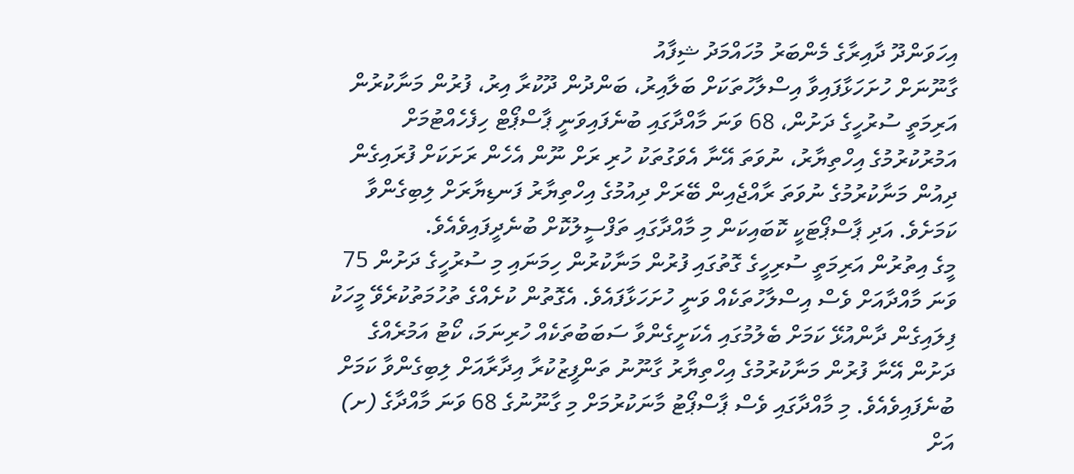އިހަވަންދޫ ދާއިރާގެ މެންބަރު މުހައްމަދު ޝިފާއު
ގާނޫނަށް ހުށަހަޅާފައިވާ އިސްލާހުތަކަށް ބަލާއިރު، ބަންދުން ދޫކުރާ އިރު، ފުރުން މަނާކުރުން އަރިމަތީ ސުރުހީގެ ދަށުން، 68 ވަނަ މާއްދާގައި ބުނެފައިވަނީ ޕާސްޕޯޓް ހިފެހެއްޓުމަށް އަމުރުކުރުމުގެ އިހްތިޔާރު، ނުވަތަ އޭނާ އެވަގުތަކު ހުރި ރަށް ނޫން އެހެން ރަށަކަށް ފުރައިގެން ދިއުން މަނާކުރުމުގެ ނުވަތަ ރާއްޖެއިން ބޭރަށް ދިއުމުގެ އިހްތިޔާރު ފަނޑިޔާރަށް ލިބިގެންވާ ކަމަށެވެ. އަދި ޕާސްޕޯޓަކީ ކޮބައިކަން މި މާއްދާގައި ތަފްސީލުކޮށް ބުނެދީފައިވެއެވެ.
މީގެ އިތުރުން އަރިމަތީ ސުރިހީގެ ގޮތުގައި ފުރުން މަނާކުރުން ހިމަނައި މި ސުރުހީގެ ދަށުން 75 ވަނަ މާއްދާއަށް ވެސް އިސްލާހުތަކެއް ވަނީ ހުށަހަޅާފައެވެ. އެގޮތުން ކުށެއްގެ ތުހުމަތުކުރެވޭ މީހަކު ފިލައިގެން ދާންއުޅޭ ކަމަށް ބެލުމުގައި އެކަށީގެންވާ ސަބަބުތަކެއް ހުރިނަމަ، ކޯޓު އަމުރެއްގެ ދަށުން އޭނާ ފުރުން މަނާކުރުމުގެ އިހްތިޔާރު ގާނޫނު ތަންފީޒުކުރާ އިދާރާއަށް ލިބިގެންވާ ކަމަށް ބުނެފައިވެއެވެ. މި މާއްދާގައި ވެސް ޕާސްޕޯޓު މާނަކުރުމަށް މި ގާނޫނުގެ 68 ވަނަ މާއްދާގެ (ށ) އަށް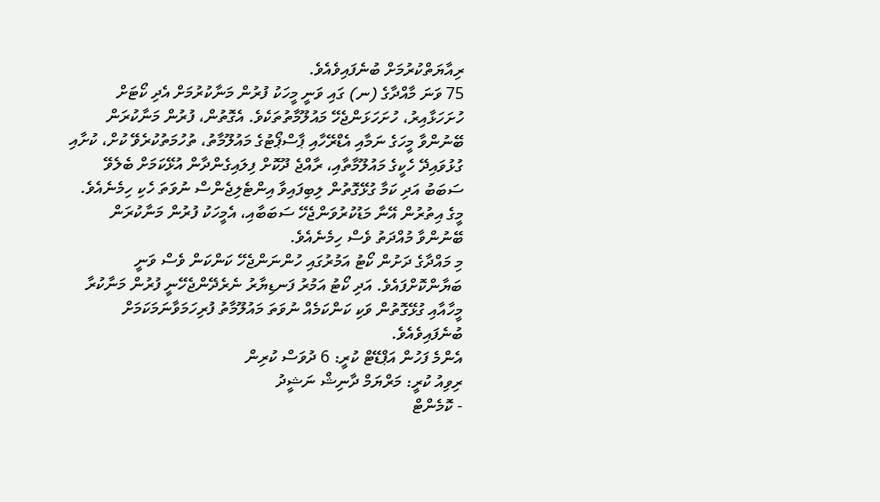ރިއާޔަތްކުރުމަށް ބުނެފައިވެއެވެ.
75 ވަނަ މާއްދާގެ (ނ) ގައި ވަނީ މީހަކު ފުރުން މަނާކުރުމަށް އެދި ކޯޓަށް ހުށަހަޅާއިރު، ހުށަހަޅަންޖެހޭ މައުލޫމާތުތަކެވެ. އެގޮތުން، ފުރުން މަނާކުރަން ބޭނުންވާ މީހަގެ ނަމާއި އެޑްރޭހާއި ޕާސްޕޯޓުގެ މައުލޫމާތު، ތުހުމަތުކުރެވޭ ކުށް، ކުށާއި ގުޅުވައިދޭ ހެކީގެ މައުލޫމާތާއި، ރާއްޖެ ދޫކޮށް ފިލައިގެންދާން އުޅޭކަމަށް ބެލެވޭ ސަބަބު އަދި ކަމާ ގުޅޭގޮތުން ލިބިފައިވާ އިންޓެލިޖެންސް ނުވަތަ ހެކި ހިމެނެއެވެ. މީގެ އިތުރުން އޭނާ މަޑުކުރުވަންޖެހޭ ސަބަބާއި، އެމީހަކު ފުރުން މަނާކުރަން ބޭނުންވާ މުއްދަތު ވެސް ހިމެނެއެވެ.
މި މައްދާގެ ދަށުން ކޯޓު އަމުރުގައި ހުންނަންޖެހޭ ކަންކަން ވެސް ވަނީ ބަޔާންކޮށްފައެވެ. އަދި ކޯޓު އަމުރު ފަނޑިޔާރު ނެރެދޭންޖެހޭނީ ފުރުން މަނާކުރާ މީހާއާއި ގުޅޭގޮތުން ވަކި ކަންކަމެއް ނުވަތަ މައުލޫމާތު ފުރިހަމަވާނަމަކަމަށް ބުނެފައިވެއެވެ.
އެންމެ ފަހުން އަޕްޑޭޓް ކުރީ: 6 ދުވަސް ކުރިން
ރިވިއު ކުރީ: މަރްޔަމް ދާނިޝް ނަޝީދު
- ކޮމެންޓް